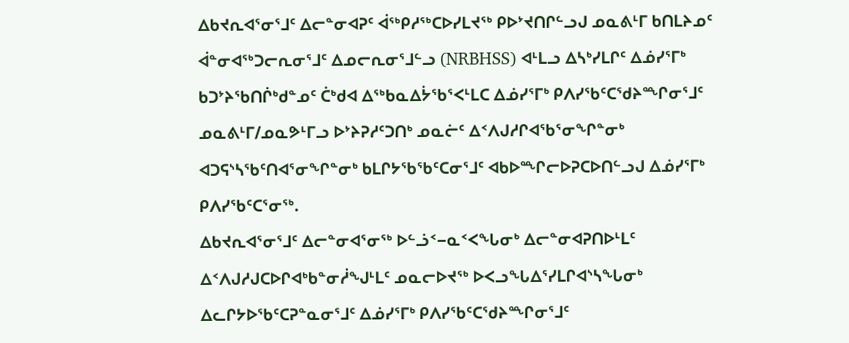ᐃᑲᔪᕆᐊᕐᓂᕐᒧᑦ ᐃᓕᓐᓂᐊᕈᑦ ᐋᖅᑭᓱᖅᑕᐅᓯᒪᔪᖅ ᑭᐅᔾᔪᑎᒋᓪᓗᒍ ᓄᓇᕕᒻᒥ ᑲᑎᒪᔨᓄᑦ ᐋᓐᓂᐊᖅᑐᓕᕆᓂᕐᒧᑦ ᐃᓄᓕᕆᓂᕐᒧᓪᓗ (NRBHSS) ᐊᒻᒪᓗ ᐃᓴᒃᓯᒪᒋᑦ ᐃᓅᓯᕐᒥᒃ ᑲᑐᔾᔨᖃᑎᒌᒃᑯᓐᓄᑦ ᑖᒃᑯᐊ ᐃᖅᑲᓇᐃᔮᖃᕐᐸᒻᒪᑕ ᐃᓅᓯᕐᒥᒃ ᑭᐱᓯᖃᑦᑕᖁᔨᙱᓂᕐᒧᑦ ᓄᓇᕕᒻᒥ/ᓄᓇᕗᒻᒥᓗ ᐅᔾᔨᕈᓱᑦᑐᑎᒃ ᓄᓇᓖᑦ ᐃᑉᐱᒍᓱᒋᐊᖃᕐᓂᖏᓐᓂᒃ ᐊᑐᕋᔅᓴᖃᑦᑎᐊᕐᓂᖏᓐᓂᒃ ᑲᒪᒋᔭᖃᖃᑦᑕᓂᕐᒧᑦ ᐊᑲᐅᙱᓕᐅᕈᑕᐅᑎᓪᓗᒍ ᐃᓅᓯᕐᒥᒃ ᑭᐱᓯᖃᑦᑕᕐᓂᖅ.
ᐃᑲᔪᕆᐊᕐᓂᕐᒧᑦ ᐃᓕᓐᓂᐊᕐᓂᖅ ᐅᓪᓘᑉ−ᓇᑉᐸᖓᓂᒃ ᐃᓕᓐᓂᐊᕈᑎᐅᒻᒪᑦ ᐃᑉᐱᒍᓱᒍᑕᐅᒋᐊᒃᑲᓐᓂᓲᖑᒻᒪᑦ ᓄᓇᓕᐅᔪᖅ ᐅᐸᓗᖓᐃᕐᓯᒪᒋᐊᔅᓴᖓᓂᒃ ᐃᓚᒋᔭᐅᖃᑦᑕᕈᓐᓇᓂᕐᒧᑦ ᐃᓅᓯᕐᒥᒃ ᑭᐱᓯᖃᑦᑕᖁᔨᙱᓂᕐᒧᑦ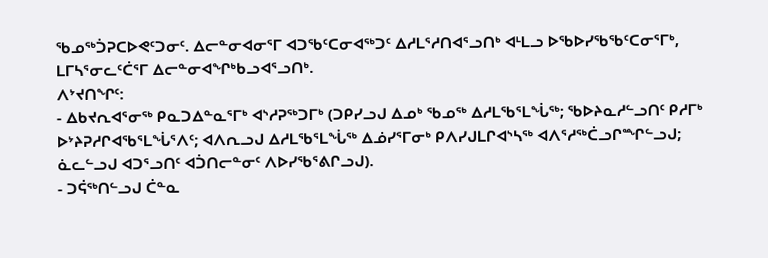ᖃᓄᖅᑑᕈᑕᐅᕙᑦᑐᓂᑦ. ᐃᓕᓐᓂᐊᓂᕐᒥ ᐊᑐᖃᑦᑕᓂᐊᖅᑐᑦ ᐃᓱᒪᕐᓱᑎᐊᕐᓗᑎᒃ ᐊᒻᒪᓗ ᐅᖃᐅᓯᖃᖃᑦᑕᓂᕐᒥᒃ, ᒪᒥᓴᕐᓂᓚᑦᑖᕐᒥ ᐃᓕᓐᓂᐊᖏᒃᑲᓗᐊᕐᓗᑎᒃ.
ᐱᔾᔪᑎᖏᑦ:
- ᐃᑲᔪᕆᐊᕐᓂᖅ ᑭᓇᑐᐃᓐᓇᕐᒥᒃ ᐊᔅᓱᕈᖅᑐᒥᒃ (ᑐᑭᓯᓗᒍ ᐃᓄᒃ ᖃᓄᖅ ᐃᓱᒪᖃᕐᒪᖔᖅ; ᖃᐅᔨᓇᓱᓪᓗᑎᑦ ᑭᓱᒥᒃ ᐅᔾᔨᕈᓱᒋᐊᖃᕐᒪᖔᕐᐱᑦ; ᐊᐱᕆᓗᒍ ᐃᓱᒪᖃᕐᒪᖔᖅ ᐃᓅᓯᕐᒥᓂᒃ ᑭᐱᓯᒍᒪᒋᐊᔅᓴᖅ ᐊᐱᕐᓱᖅᑖᓗᒋᙱᓪᓗᒍ; ᓈᓚᓪᓗᒍ ᐊᑐᕐᓗᑎᑦ ᐊᑑᑎᓕᓐᓂᑦ ᐱᐅᓯᖃᕐᕕᒋᓗᒍ).
- ᑐᕌᖅᑎᓪᓗᒍ ᑖᓐᓇ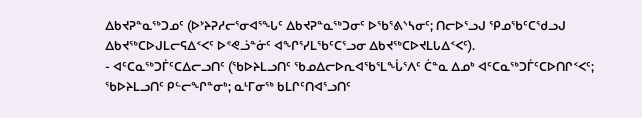ᐃᑲᔪᕈᓐᓇᖅᑐᓄᑦ (ᐅᔾᔨᕈᓱᓕᕐᓂᐊᕐᖓᑦ ᐃᑲᔪᕈᓐᓇᖅᑐᓂᑦ ᐅᖃᕐᕕᔅᓴᓂᑦ; ᑎᓕᐅᕐᓗᒍ ᕿᓄᖃᑦᑕᖁᓗᒍ ᐃᑲᔪᖅᑕᐅᒍᒪᓕᕋᐃᑉᐸᑦ ᐅᕝᕙᓘᓐᓃᑦ ᐊᖏᕐᓯᒪᖃᑦᑕᕐᓗᓂ ᐃᑲᔪᖅᑕᐅᔪᒪᒐᐃᑉᐸᑦ).
- ᐊᑦᑕᓇᖅᑐᒦᑦᑕᐃᓕᓗᑎᑦ (ᖃᐅᔨᒪᓗᑎᑦ ᖃᓄᐃᓕᐅᕆᐊᖃᕐᒪᖔᕐᐱᑦ ᑖᓐᓇ ᐃᓄᒃ ᐊᑦᑕᓇᖅᑐᒦᑦᑕᐅᑎᒋᑉᐸᑦ; ᖃᐅᔨᒪᓗᑎᑦ ᑭᓪᓕᖏᓐᓂᒃ; ᓇᒻᒥᓂᖅ ᑲᒪᒋᑦᑎᐊᕐᓗᑎᑦ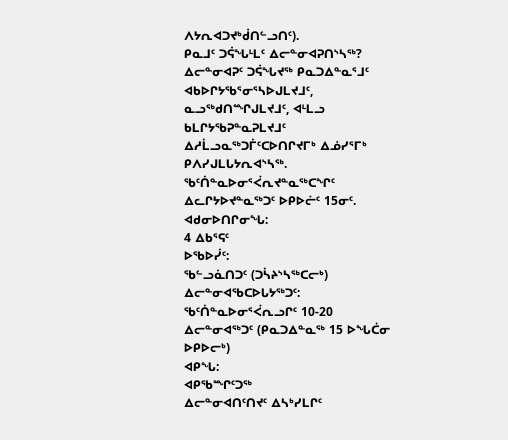ᐱᔭᕆᐊᑐᔪᒃᑰᑎᓪᓗᑎᑦ).
ᑭᓇᒧᑦ ᑐᕌᖓᒻᒪᑦ ᐃᓕᓐᓂᐊᕈᑎᔅᓴᖅ?
ᐃᓕᓐᓂᐊᕈᑦ ᑐᕌᖓᔪᖅ ᑭᓇᑐᐃᓐᓇᕐᒧᑦ ᐊᑲᐅᒋᔭᖃᕐᓂᕐᓴᐅᒍᒪᔪᒧᑦ, ᓇᓗᖅᑯᑎᙱᒍᒪᔪᒧᑦ, ᐊᒻᒪᓗ ᑲᒪᒋᔭᖃᕈᓐᓇᕈᒪᔪᒧᑦ ᐃᓱᒫᓗᓇᖅᑐᒦᑦᑕᐅᑎᒋᔪᒥᒃ ᐃᓅᓯᕐᒥᒃ ᑭᐱᓯᒍᒪᒐᔭᕆᐊᔅᓴᖅ. ᖃᑦᑏᓐᓇᐅᓂᕐᐹᕆᔪᓐᓇᖅᑕᖏᑦ ᐃᓚᒋᔭᐅᔪᓐᓇᖅᑐᑦ ᐅᑭᐅᓖᑦ 15ᓂᑦ.
ᐊᑯᓂᐅᑎᒋᓂᖓ:
4 ᐃᑲᕐᕋᑦ
ᐅᖃᐅᓰᑦ:
ᖃᓪᓗᓈᑎᑐᑦ (ᑐᓵᔨᔅᓴᖅᑕᓕᒃ)
ᐃᓕᓐᓂᐊᖃᑕᐅᒐᔭᖅᑐᑦ:
ᖃᑦᑏᓐᓇᐅᓂᕐᐹᕆᓗᒋᑦ 10-20 ᐃᓕᓐᓂᐊᖅᑐᑦ (ᑭᓇᑐᐃᓐᓇᖅ 15 ᐅᖓᑖᓂ ᐅᑭᐅᓕᒃ)
ᐊᑭᖓ:
ᐊᑭᖃᙱᑦᑐᖅ
ᐃᓕᓐᓂᐊᑎᑦᑎᔪᑦ ᐃᓴᒃᓯᒪᒋᑦ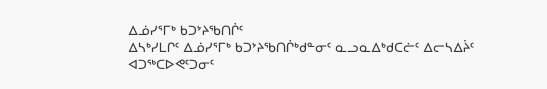ᐃᓅᓯᕐᒥᒃ ᑲᑐᔾᔨᖃᑎᒌᑦ
ᐃᓴᒃᓯᒪᒋᑦ ᐃᓅᓯᕐᒥᒃ ᑲᑐᔾᔨᖃᑎᒌᒃᑯᓐᓂᑦ ᓇᓗᓇᐃᒃᑯᑕᓖᑦ ᐃᓕᓴᐃᔩᑦ
ᐊᑐᖅᑕᐅᕙᑦᑐᓂᑦ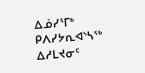ᐃᓅᓯᕐᒥᒃ ᑭᐱᓯᔭᕆᐊᔅᓴᖅ ᐃᓱᒪᔪᓂᑦ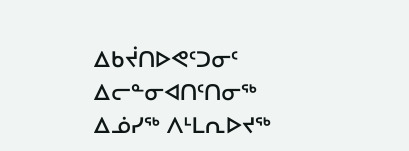ᐃᑲᔫᑎᐅᕙᑦᑐᓂᑦ ᐃᓕᓐᓂᐊᑎᑦᑎᓂᖅ
ᐃᓅᓯᖅ ᐱᒻᒪᕆᐅᔪᖅ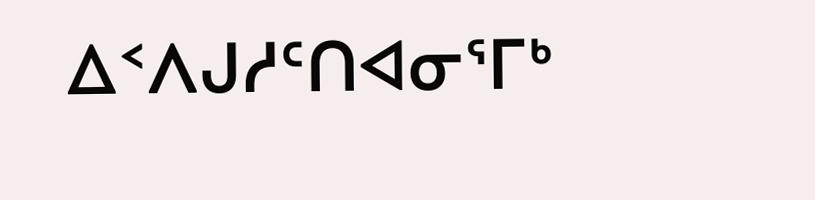ᐃᑉᐱᒍᓱᑦᑎᐊᓂᕐᒥᒃ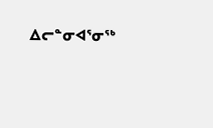ᐃᓕᓐᓂᐊᕐᓂᖅ